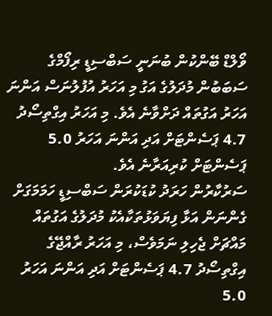ވޯލްޑް ބޭންކުން ބުނަނީ ސަބްސިޑީ ރިފޯމްގެ ސަބަބުން މުދަލުގެ އަގު މި އަހަރު އުފުލުނަސް އަންނަ އަހަރު އަގުތައް ދަށްވާނެ އެވެ. މި އަހަރު އިގްތިސޯދު 4.7 ޕަސެންޓަށް އަދި އަންނަ އަހަރު 5.0 ޕަސެންޓަށް ކުރިއަރާނެ އެވެ.
ސަރުކާރުން ހަރަދު ކުޑަކުރަން ސަބްސިޑީ ހަމަމަގަށް ގެންނަން އަޅާ ފިޔަވަޅުތަކާއެކު މުދަލުގެ އަގުތައް މައްޗަށް ޖެހިލި ނަމަވެސް، މި އަހަރު ރާއްޖޭގެ އިގްތިސޯދު 4.7 ޕަސެންޓަށް އަދި އަންނަ އަހަރު 5.0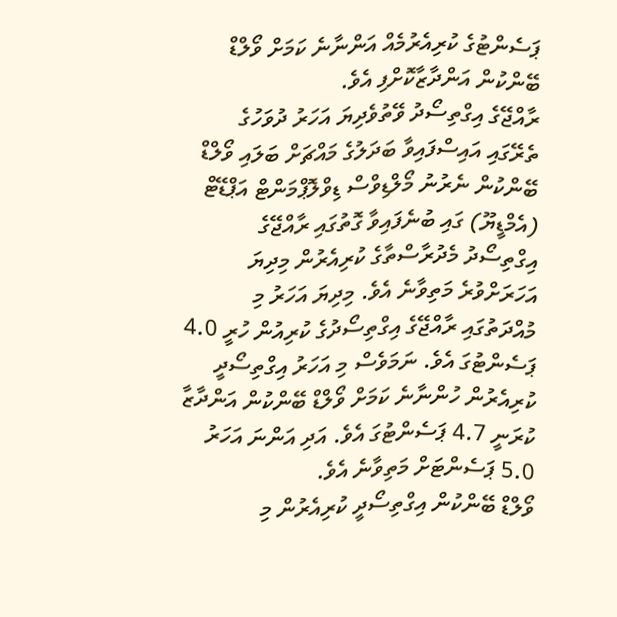ޕަސެންޓުގެ ކުރިއެރުމެއް އަންނާނެ ކަމަށް ވޯލްޑް ބޭންކުން އަންދާޒާކޮށްފި އެވެ.
ރާއްޖޭގެ އިގްތިސޯދު ވޭތުވެދިޔަ އަހަރު ދުވަހުގެ ތެރޭގައި އައިސްފައިވާ ބަދަލުގެ މައްޗަށް ބަލައި ވޯލްޑް ބޭންކުން ނެރުނު މޯލްޑިވްސް ޑިވްލޮޕްމަންޓް އަޕްޑޭޓް (އެމްޑީޔޫ) ގައި ބުނެފައިވާ ގޮތުގައި ރާއްޖޭގެ އިގްތިސޯދު މެދުރާސްތާގެ ކުރިއެރުން މިދިޔަ އަހަރަށްވުރެ މަތިވާނެ އެވެ. މިދިޔަ އަހަރު މި މުއްދަތުގައި ރާއްޖޭގެ އިގްތިސޯދުގެ ކުރިއުން ހުރީ 4.0 ޕަސެންޓުގަ އެވެ. ނަމަވެސް މި އަހަރު އިގްތިސޯދީ ކުރިއެރުން ހުންނާނެ ކަމަށް ވޯލްޑް ބޭންކުން އަންދާޒާ ކުރަނީ 4.7 ޕަސެންޓުގަ އެވެ. އަދި އަންނަ އަހަރު 5.0 ޕަސެންޓަށް މަތިވާނެ އެވެ.
ވޯލްޑް ބޭންކުން އިގްތިސޯދީ ކުރިއެރުން މި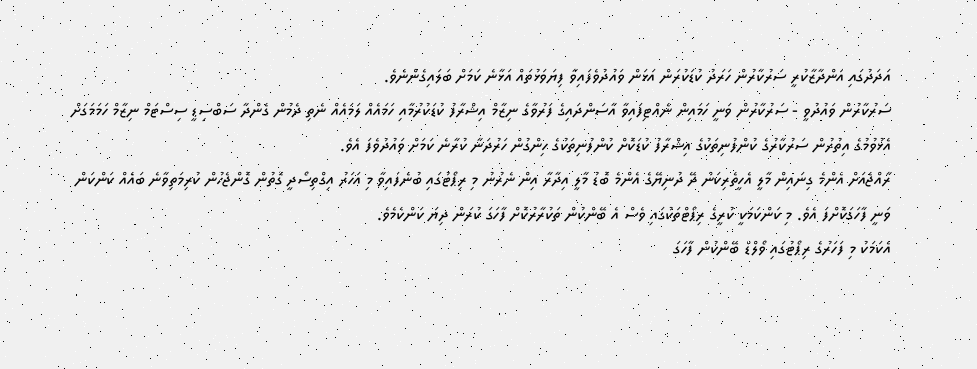އަދަދުގައި އަންދާޒާކުރީ ސަރުކާރުން ހަރަދު ކުޑަކުރަން އަޅަން ވައުދުވެފައިވާ ފިޔަވަޅުތައް އަޅާނެ ކަމަށް ބަލައިގެންނެވެ.
ސަރުކާރުން ވައުދުވީ - ސަރުކާރުން ވަނީ ހަމައިން ނެއްޓިފައިވާ އާސަންދައިގެ ފަރުވާގެ ނިޒާމް އިޝްރާފު ކުޑަކުރުމާއި ހަމައެއް ލަމައެއް ނެތި ދެމުން ގެންދާ ސަބްސިޑީ ސިސްޓަމް ނިޒާމް ހަމަމަގަށް އެޅުވުމުގެ އިތުރުން ސަރުކާރުގެ ކުންފުނިތަކުގެ އިޝްރާފު ކުޑަކޮށް ކުންފުނިތަކުގެ ހިންގުން ހަރުދަނާ ކުރާނެ ކަމަށް ވައުދުވެފަ އެވެ.
ރާއްޖެއަށް އެންމެ ގިނައިން މާލީ އެހީތެރިކަން ދޭ ދުނިޔޭގެ އެންމެ ބޮޑު މާލީ އިދާރާ އިން ނެރުނު މި ރިޕޯޓުގައި ބުނެފައިވާ މި އަހަރު އިގްތިސޯދީ ގޮތުން ގޮންޖެހުން ކުރިމަތިވާނެ ބައެއް ކަންކަން ވަނީ ފާހަގަކޮށްފަ އެވެ. މި ކަންކަމަކީ ކުރީގެ ރިޕޯޓްތަކުގައި ވެސް އެ ބޭންކުން ތަކުރާރުކޮށް ފާހަގަ ކުރަން ދިޔަ ކަންކެމެވެ.
އެކަމަކު މި ފަހަރުގެ ރިޕޯޓުގައި ވޯލްޑް ބޭންކުން ފާހަގަ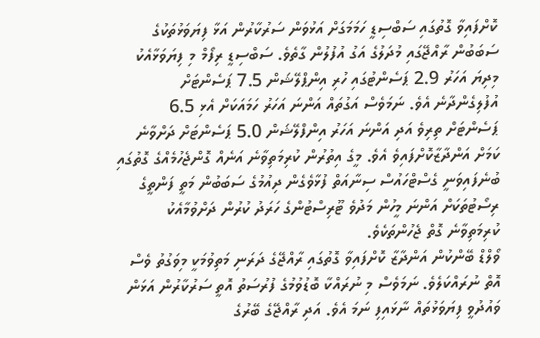ކޮށްފައިވާ ގޮތުގައި ސަބްސިޑީ ހަމަމަގަށް އަޅުވަން ސަރުކާރުން އަޅާ ފިޔަވަޅުތަކުގެ ސަބަބުން ރާއްޖޭގައި މުދަލުގެ އަގު އުފުލުން ގާތެވެ. ސަބްސިޑީ ރިފޯމް މި ފިޔަވަޅާއެކު މިދިޔަ އަހަރު 2.9 ޕަސެންޓުގައި ހުރި އިންޕްލޭޝަން 7.5 ޕަސެންޓަށް އުފުލިގެންދާނެ އެވެ. ނަމަވެސް އަގުތައް އަންނަ އަހަރު ހަމައަކަށް އެޅި 6.5 ޕަސެންޓަށް ތިރިވެ އަދި އަންނަ އަހަރު އިންފްލޭޝަން 5.0 ޕަސެންޓަށް ދަށްވާނެ ކަމަށް އަންދާޒާކޮށްފައިވެ އެވެ. މީގެ އިތުރުން ކުރިމަތިވާނެ އަނެއް ގޮންޖެހުމެއްގެ ގޮތުގައި ބުނެފައިވަނީ ގެސްޓްހައުސް ސިނާއަތް ފުޅާވެގެން ދިއުމުގެ ސަބަބުން މަތީ ފަންތީގެ ރިސޯޓުތަކަށް އަންނަ މީހުން މަދުވެ ޓޫރިސްޓުންގެ ހަރަދު ކުރުން ދަށްވުމާއެކު ކުރިމަތިވާނެ ގޮތް ޖެހުންތަކެވެ.
ވޯލްޑް ބޭންކުން އަންދާޒާ ކޮށްފައިވާ ގޮތުގައި ރާއްޖޭގެ ދަރަނި މަތިވުމަކީ މިވަގުތު ވެސް އޮތް ނުރައްކަލެވެ. ނަމަވެސް މި ނުރައްކާ ބޮޑުވުމުގެ ފުރުސަތު އޮތީ ސަރުކާރުން އަޅަން ވައުދުވީ ފިޔަވަޅުތައް ނާޅައިފި ނަމަ އެވެ. އަދި ރާއްޖޭގެ ބޭރުގެ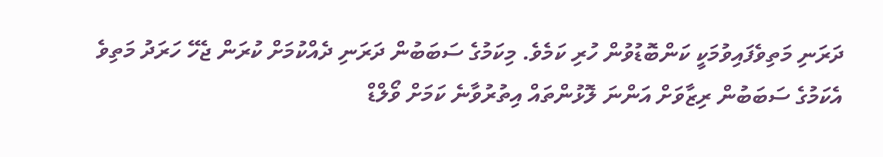ދަރަނި މަތިވެފައިވުމަކީ ކަންބޮޑުވުން ހުރި ކަމެވެ. މިކަމުގެ ސަބަބުން ދަރަނި ދެއްކުމަށް ކުރަން ޖެހޭ ހަރަދު މަތިވެ އެކަމުގެ ސަބަބުން ރިޒާވަށް އަންނަ ލޮޅުންތައް އިތުރުވާނެ ކަމަށް ވޯލްޑް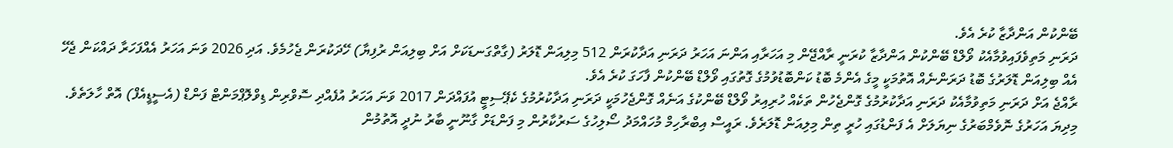ބޭންކުން އަންދާޒާ ކުރެ އެވެ.
ދަރަނި މަތިވެފައިވުމާއެކު ވޯލްޑް ބޭންކުން އަންދާޒާ ކުރަނީ ރާއްޖޭން މި އަހަރާއި އަންނަ އަހަރު ދަރަނި އަދާކުރަން 512 މިލިއަން ޑޮލަރު (ގާތްގަނޑަކަށް އަށް ބިލިއަން ރުފިޔާ) ހޭދަކުރަން ޖެހުމެވެ. އަދި 2026 ވަނަ އަހަރު އެއްފަހަރާ ދައްކަން ޖެހޭ އެއް ބިލިއަން ޑޮލަރުގެ ބޮޑު ދަރަންނެއް އޮތުމަކީ މީގެ އެންމެ ބޮޑު ކަންބޮޑުވުމުގެ ގޮތުގައި ވޯލްޑް ބޭންކުން ފާހަގަ ކުރެ އެވެ.
ރާއްޖެ އަށް ދަރަނި މަތިވުމާއެކު ދަރަނި އަދާކުރުމުގެ ގޮންޖެހުން ތަކެއް ހުރިއިރު ވޯލްޑް ބޭންކުގެ އަނެއް ގޮންޖެހުމަކީ ދަރަނި އަދާކުރުމުގެ ކެޕޭސިޓީ އުފައްދަން 2017 ވަނަ އަހަރު އުފެއްދި ސޮވްރިން ޑިވްލޮޕްމަންޓް ފަންޑް (އެސީޑީއެފް) އޮތް ހާލަތެވެ.
މިދިޔަ އަހަރުގެ ނޮވެމްބަރުގެ ނިޔަލަށް އެ ފަންޑުގައި ހުރީ ތިން މިލިއަން ޑޮލަރެވެ. ރައީސް އިބްރާހިމް މުހައްމަދު ސޯލިހުގެ ސަރުކާރުން މި ފަންޑަށް ގާނޫނީ ބާރު ނުދީ އޮތުމުން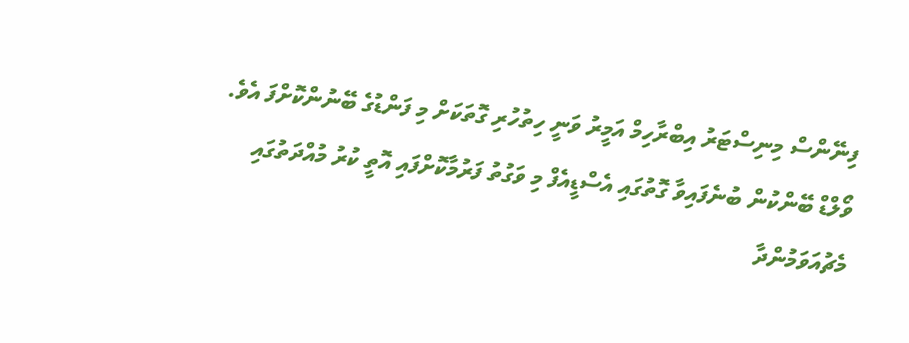ފިނޭންސް މިނިސްޓަރު އިބްރާހިމް އަމީރު ވަނީ ހިތުހުރި ގޮތަކަށް މި ފަންޑުގެ ބޭނުންކޮށްފަ އެވެ.
ވޯލްޑް ބޭންކުން ބުނެފައިވާ ގޮތުގައި އެސްޑީއެފް މި ވަގުތު ފަރުމާކޮށްފައި އޮތީ ކުރު މުއްދަތުގައި މެޗުއަވަމުންދާ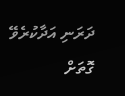ދަރަނި އަދާކުރެވޭ ގޮތަށް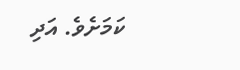ކަމަށެވެ. އަދި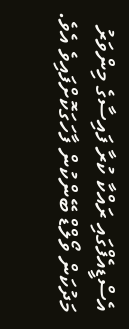އެސްޑީއެފްގައި ރައްކާ ކުރާ ފައިސާގެ މިންވަރު މަދުކަން ވޯލްޑް ބޭންކުން ފާހަގަކޮށްފައިވެ އެވެ.